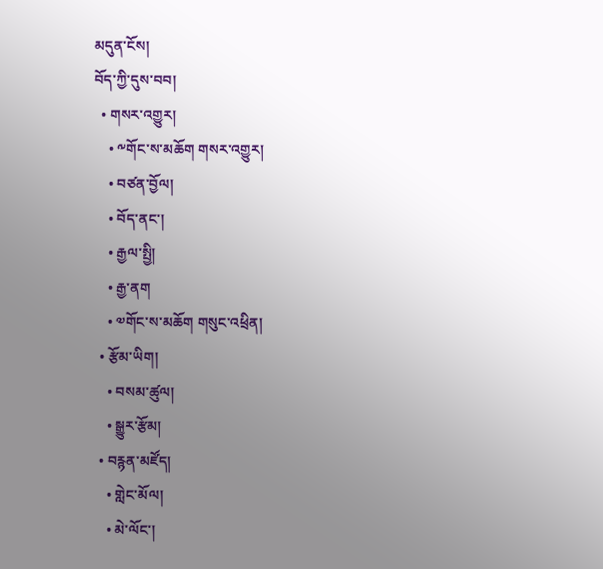མདུན་ངོས།
བོད་ཀྱི་དུས་བབ།
  • གསར་འགྱུར།
    • ༸གོང་ས་མཆོག གསར་འགྱུར།
    • བཙན་བྱོལ།
    • བོད་ནང་།
    • རྒྱལ་སྤྱི།
    • རྒྱ་ནག
    • ༧གོང་ས་མཆོག གསུང་འཕྲིན།
  • རྩོམ་ཡིག།
    • བསམ་ཚུལ།
    • སྒྱུར་རྩོམ།
  • བརྙན་མཛོད།
    • གླེང་མོལ།
    • མེ་ལོང་།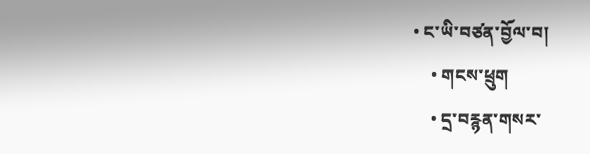• ང་ཡི་བཙན་བྱོལ་བ།
    • གངས་ཕྲུག
    • དྲ་བརྙན་གསར་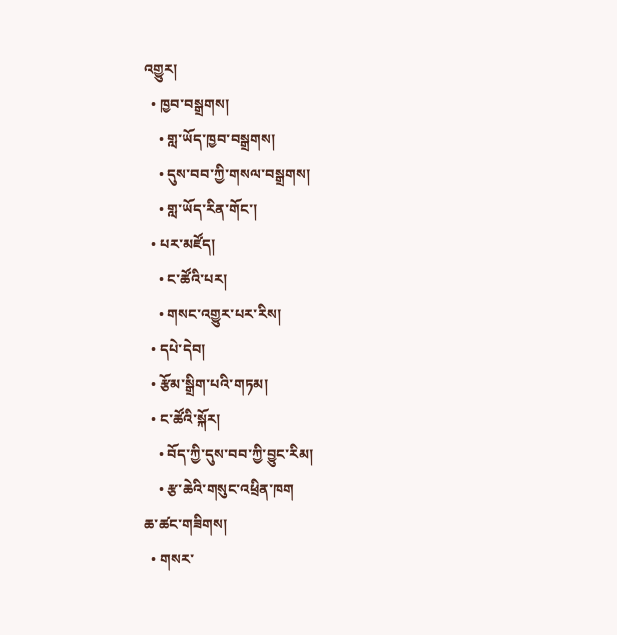འགྱུར།
  • ཁྱབ་བསྒྲགས།
    • གླ་ཡོད་ཁྱབ་བསྒྲགས།
    • དུས་བབ་ཀྱི་གསལ་བསྒྲགས།
    • གླ་ཡོད་རིན་གོང་།
  • པར་མཛོད།
    • ང་ཚོའི་པར།
    • གསང་འགྱུར་པར་རིས།
  • དཔེ་དེབ།
  • རྩོམ་སྒྲིག་པའི་གཏམ།
  • ང་ཚོའི་སྐོར།
    • བོད་ཀྱི་དུས་བབ་ཀྱི་བྱུང་རིམ།
    • རྩ་ཆེའི་གསུང་འཕྲིན་ཁག
ཆ་ཚང་གཟིགས།
  • གསར་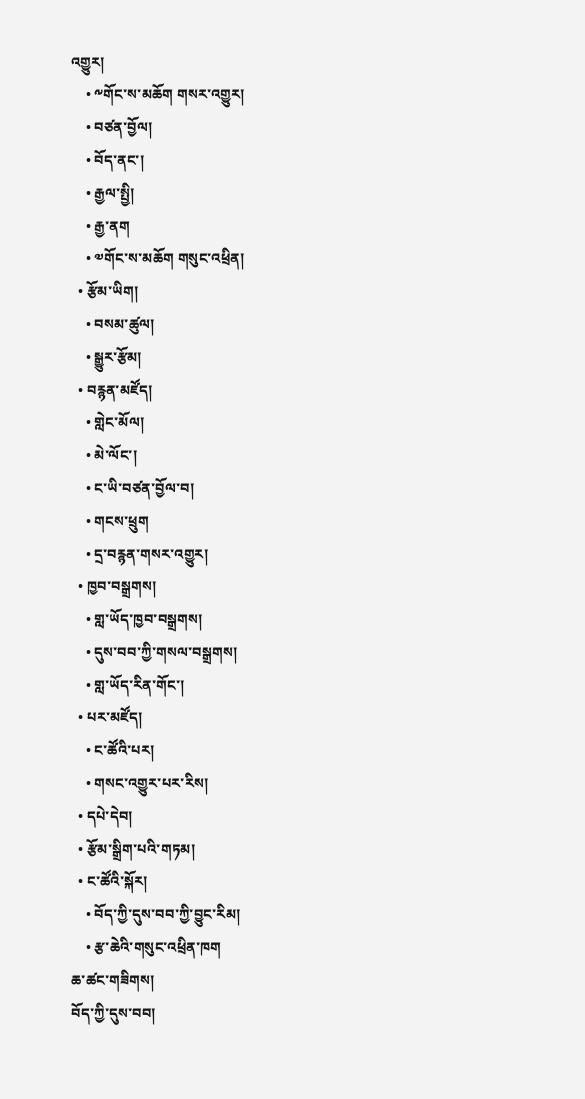འགྱུར།
    • ༸གོང་ས་མཆོག གསར་འགྱུར།
    • བཙན་བྱོལ།
    • བོད་ནང་།
    • རྒྱལ་སྤྱི།
    • རྒྱ་ནག
    • ༧གོང་ས་མཆོག གསུང་འཕྲིན།
  • རྩོམ་ཡིག།
    • བསམ་ཚུལ།
    • སྒྱུར་རྩོམ།
  • བརྙན་མཛོད།
    • གླེང་མོལ།
    • མེ་ལོང་།
    • ང་ཡི་བཙན་བྱོལ་བ།
    • གངས་ཕྲུག
    • དྲ་བརྙན་གསར་འགྱུར།
  • ཁྱབ་བསྒྲགས།
    • གླ་ཡོད་ཁྱབ་བསྒྲགས།
    • དུས་བབ་ཀྱི་གསལ་བསྒྲགས།
    • གླ་ཡོད་རིན་གོང་།
  • པར་མཛོད།
    • ང་ཚོའི་པར།
    • གསང་འགྱུར་པར་རིས།
  • དཔེ་དེབ།
  • རྩོམ་སྒྲིག་པའི་གཏམ།
  • ང་ཚོའི་སྐོར།
    • བོད་ཀྱི་དུས་བབ་ཀྱི་བྱུང་རིམ།
    • རྩ་ཆེའི་གསུང་འཕྲིན་ཁག
ཆ་ཚང་གཟིགས།
བོད་ཀྱི་དུས་བབ།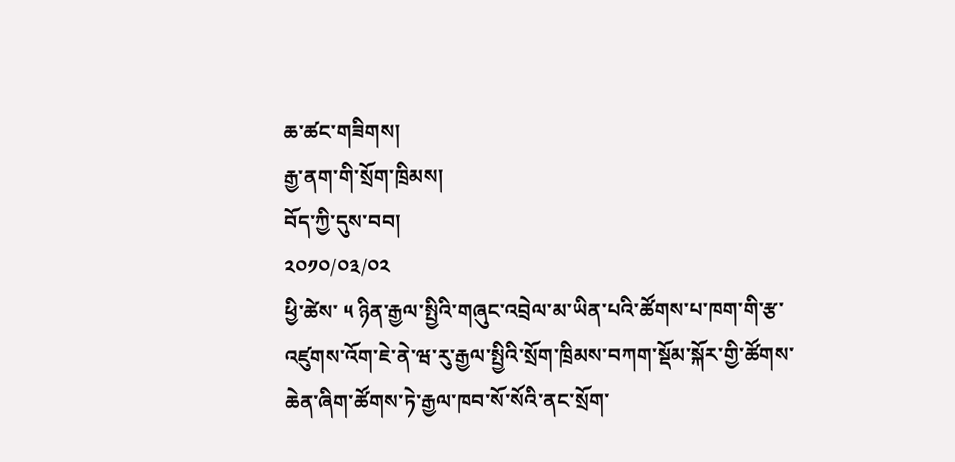ཆ་ཚང་གཟིགས།
རྒྱ་ནག་གི་སྲོག་ཁྲིམས།
བོད་ཀྱི་དུས་བབ།
༢༠༡༠/༠༣/༠༢
ཕྱི་ཚེས་ ༥ ཉིན་རྒྱལ་སྤྱིའི་གཞུང་འབྲེལ་མ་ཡིན་པའི་ཚོགས་པ་ཁག་གི་རྩ་འཛུགས་འོག་ཇེ་ནེ་ཝ་རུ་རྒྱལ་སྤྱིའི་སྲོག་ཁྲིམས་བཀག་སྡོམ་སྐོར་གྱི་ཚོགས་ཆེན་ཞིག་ཚོགས་ཏེ་རྒྱལ་ཁབ་སོ་སོའི་ནང་སྲོག་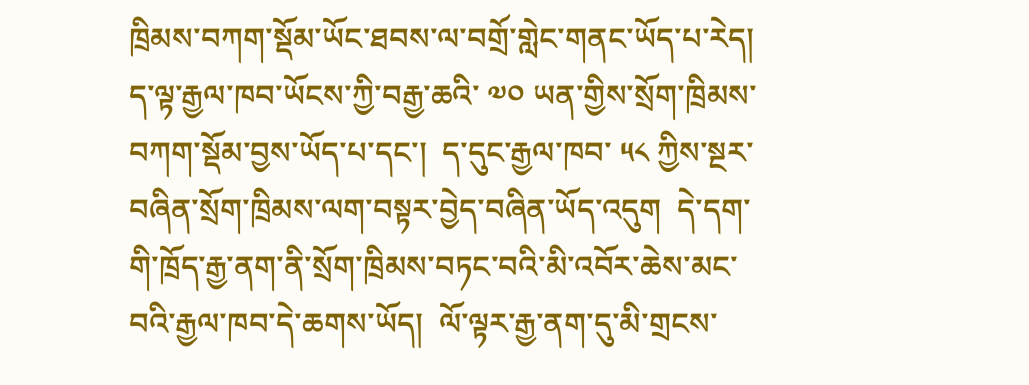ཁྲིམས་བཀག་སྡོམ་ཡོང་ཐབས་ལ་བགྲོ་གླེང་གནང་ཡོད་པ་རེད།  ད་ལྟ་རྒྱལ་ཁབ་ཡོངས་ཀྱི་བརྒྱ་ཆའི་ ༧༠ ཡན་གྱིས་སྲོག་ཁྲིམས་བཀག་སྡོམ་བྱས་ཡོད་པ་དང་།  ད་དུང་རྒྱལ་ཁབ་ ༥༨ ཀྱིས་སྔར་བཞིན་སྲོག་ཁྲིམས་ལག་བསྟར་བྱེད་བཞིན་ཡོད་འདུག  དེ་དག་གི་ཁྲོད་རྒྱ་ནག་ནི་སྲོག་ཁྲིམས་བཏང་བའི་མི་འབོར་ཆེས་མང་བའི་རྒྱལ་ཁབ་དེ་ཆགས་ཡོད།  ལོ་ལྟར་རྒྱ་ནག་དུ་མི་གྲངས་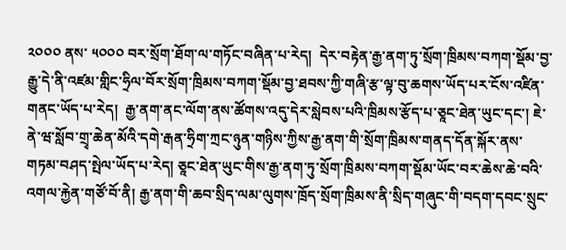༢༠༠༠ ནས་ ༥༠༠༠ བར་སྲོག་ཐོག་ལ་གཏོང་བཞིན་པ་རེད།  དེར་བརྟེན་རྒྱ་ནག་ཏུ་སྲོག་ཁྲིམས་བཀག་སྡོམ་བྱ་རྒྱུ་དེ་ནི་འཛམ་གླིང་ཧྲིལ་བོར་སྲོག་ཁྲིམས་བཀག་སྡོམ་བྱ་ཐབས་ཀྱི་གཞི་རྩ་ལྟ་བུ་ཆགས་ཡོད་པར་ངོས་འཛིན་གནང་ཡོད་པ་རེད།  རྒྱ་ནག་ནང་ལོག་ནས་ཚོགས་འདུ་དེར་སླེབས་པའི་ཁྲིམས་རྩོད་པ་ཅཱང་ཐེན་ཡུང་དང་། ཇེ་ནེ་ཝ་སློབ་གྲྭ་ཆེན་མོའི་དགེ་རྒན་ཧྲིག་ཀྲང་ཉུན་གཉིས་ཀྱིས་རྒྱ་ནག་གི་སྲོག་ཁྲིམས་གནད་དོན་སྐོར་ནས་གཏམ་བཤད་སྤེལ་ཡོད་པ་རེད། ཅཱང་ཐེན་ཡུང་གིས་རྒྱ་ནག་ཏུ་སྲོག་ཁྲིམས་བཀག་སྡོམ་ཡོང་བར་ཆེས་ཆེ་བའི་འགལ་རྐྱེན་གཙོ་བོ་ནི། རྒྱ་ནག་གི་ཆབ་སྲིད་ལམ་ལུགས་ཁྲོད་སྲོག་ཁྲིམས་ནི་སྲིད་གཞུང་གི་བདག་དབང་སྲུང་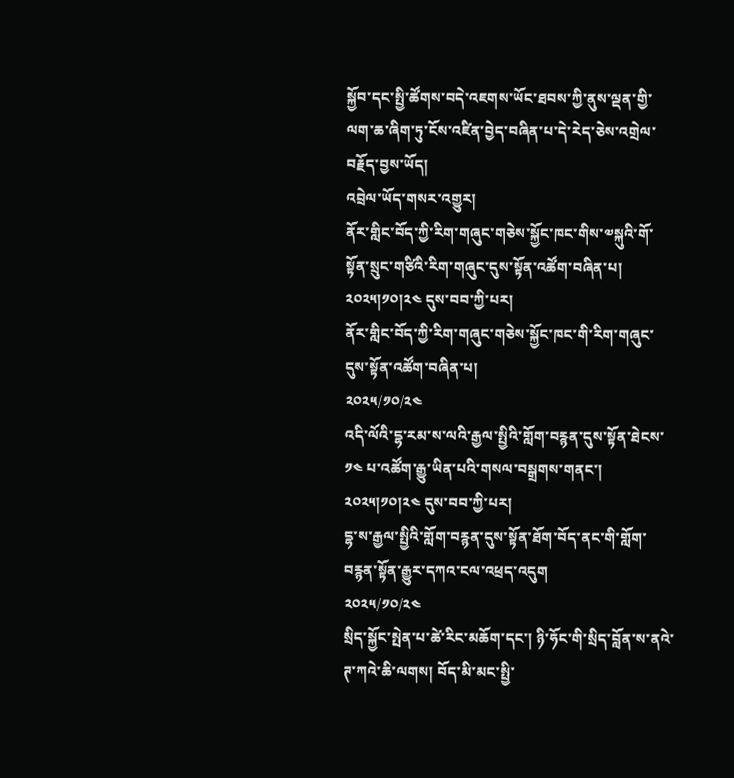སྐྱོབ་དང་སྤྱི་ཚོགས་བདེ་འཇགས་ཡོང་ཐབས་ཀྱི་ནུས་ལྡན་གྱི་ལག་ཆ་ཞིག་ཏུ་ངོས་འཛིན་བྱེད་བཞིན་པ་དེ་རེད་ཅེས་འགྲེལ་བརྗོད་བྱས་ཡོད།
འབྲེལ་ཡོད་གསར་འགྱུར།
ནོར་གླིང་བོད་ཀྱི་རིག་གཞུང་གཅེས་སྐྱོང་ཁང་གིས་༧སྐུའི་གོ་སྟོན་སྲུང་གཙིའི་རིག་གཞུང་དུས་སྟོན་འཚོག་བཞིན་པ། ༢༠༢༥།༡༠།༢༤ དུས་བབ་ཀྱི་པར།
ནོར་གླིང་བོད་ཀྱི་རིག་གཞུང་གཅེས་སྐྱོང་ཁང་གི་རིག་གཞུང་དུས་སྟོན་འཚོག་བཞིན་པ།
༢༠༢༥/༡༠/༢༤
འདི་ལོའི་དྷ་རམ་ས་ལའི་རྒྱལ་སྤྱིའི་གློག་བརྙན་དུས་སྟོན་ཐེངས་ ༡༤ པ་འཚོག་རྒྱུ་ཡིན་པའི་གསལ་བསྒྲགས་གནང་། ༢༠༢༥།༡༠།༢༤ དུས་བབ་ཀྱི་པར།
དྷ་ས་རྒྱལ་སྤྱིའི་གློག་བརྙན་དུས་སྟོན་ཐོག་བོད་ནང་གི་གློག་བརྙན་སྟོན་རྒྱུར་དཀའ་ངལ་འཕྲད་འདུག
༢༠༢༥/༡༠/༢༤
སྲིད་སྐྱོང་སྤེན་པ་ཚེ་རིང་མཆོག་དང་། ཉི་ཧོང་གི་སྲིད་བློན་ས་ནའེ་ཊ་ཀའེ་ཆི་ལགས། བོད་མི་མང་སྤྱི་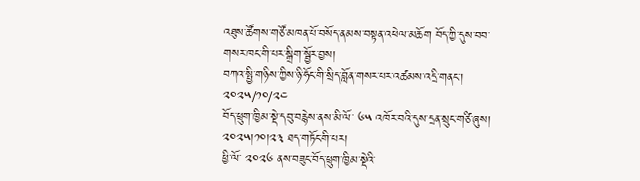འཐུས་ཚོགས་གཙོ་མཁན་པོ་བསོད་ནམས་བསྟན་འཕེལ་མཆོག བོད་ཀྱི་དུས་བབ་གསར་ཁང་གི་པར་སྒྲིག་སྦྱོར་བྱས།
བཀའ་སྤྱི་གཉིས་ཀྱིས་ཉི་ཧོང་གི་སྲིད་བློན་གསར་པར་འཚམས་འདྲི་གནང་།
༢༠༢༥/༡༠/༢༤
བོད་ཕྲུག་ཁྱིམ་སྡེ་དབུ་བརྙེས་ནས་མི་ལོ་ ༦༥ འཁོར་བའི་དུས་དྲན་སྲུང་གཙི་ཞུས། ༢༠༢༥།༡༠།༢༣ ཐད་གཏོང་གི་པར།
ཕྱི་ལོ་ ༢༠༢༦ ནས་བཟུང་བོད་ཕྲུག་ཁྱིམ་སྡེའི་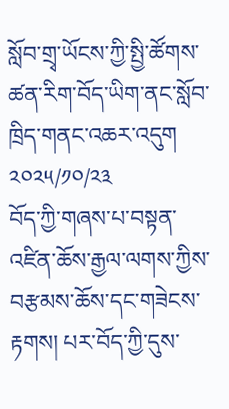སློབ་གྲྭ་ཡོངས་ཀྱི་སྤྱི་ཚོགས་ཚན་རིག་བོད་ཡིག་ནང་སློབ་ཁྲིད་གནང་འཆར་འདུག
༢༠༢༥/༡༠/༢༣
བོད་ཀྱི་གཞས་པ་བསྟན་འཛིན་ཆོས་རྒྱལ་ལགས་ཀྱིས་བརྩམས་ཆོས་དང་གཟེངས་རྟགས། པར་བོད་ཀྱི་དུས་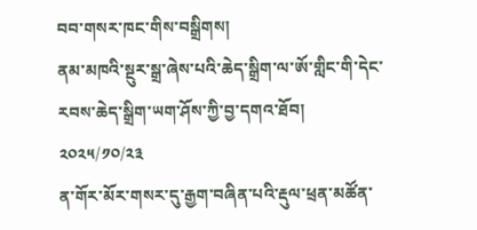བབ་གསར་ཁང་གིས་བསྒྲིགས།
ནམ་མཁའི་སྔུར་སྒྲ་ཞེས་པའི་ཆེད་སྒྲིག་ལ་ཨོ་གླིང་གི་དེང་རབས་ཆེད་སྒྲིག་ཡག་ཤོས་ཀྱི་བྱ་དགའ་ཐོབ།
༢༠༢༥/༡༠/༢༣
ན་གོར་མོར་གསར་དུ་རྒྱག་བཞིན་པའི་རྡུལ་ཕྲན་མཚོན་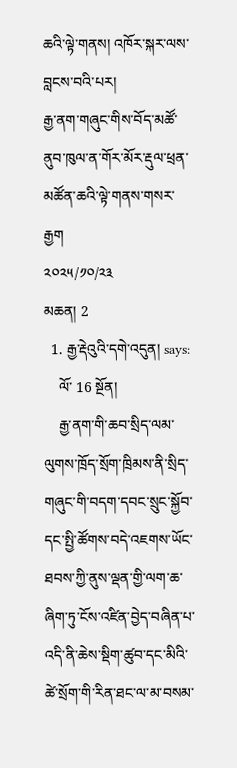ཆའི་ལྟེ་གནས། འཁོར་སྐར་ལས་བླངས་བའི་པར།
རྒྱ་ནག་གཞུང་གིས་བོད་མཚོ་ནུབ་ཁུལ་ན་གོར་མོར་རྡུལ་ཕྲན་མཚོན་ཆའི་ལྟེ་གནས་གསར་རྒྱག
༢༠༢༥/༡༠/༢༣
མཆན། 2
  1. རྒྱ་རྡེའུའི་དགེ་འདུན། says:
    ལོ་ 16 སྔོན།
    རྒྱ་ནག་གི་ཆབ་སྲིད་ལམ་ལུགས་ཁྲོད་སྲོག་ཁྲིམས་ནི་སྲིད་གཞུང་གི་བདག་དབང་སྲུང་སྐྱོབ་དང་སྤྱི་ཚོགས་བདེ་འཇགས་ཡོང་ཐབས་ཀྱི་ནུས་ལྡན་གྱི་ལག་ཆ་ཞིག་ཏུ་ངོས་འཛིན་བྱེད་བཞིན་པ་འདི་ནི་ཆེས་སྡིག་ཚུབ་དང་མིའི་ཚེ་སྲོག་གི་རིན་ཐང་ལ་མ་བསམ་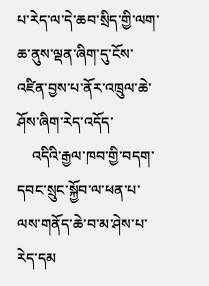པ་རེད་ལ་དེ་ཆབ་སྲིད་གྱི་ལག་ཆ་ནུས་ལྡན་ཞིག་དུ་ངོས་འཛིན་བྱས་པ་ནོར་འཁྲུལ་ཆེ་ཤོས་ཞིག་རེད་འདོད་
    འདིའི་རྒྱལ་ཁབ་གྱི་བདག་དབང་སྲུང་སྐྱོབ་ལ་ཕན་པ་ལས་གནོད་ཆེ་བ་མ་ཤེས་པ་རེད་དམ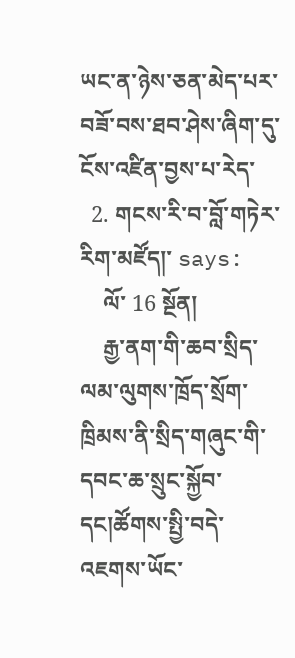ཡང་ན་ཉེས་ཅན་མེད་པར་བཟོ་བས་ཐབ་ཤེས་ཞིག་དུ་ངོས་འཛིན་བྱས་པ་རེད་
  2. གངས་རི་བ་བློ་གཏེར་རིག་མཛོད།་ says:
    ལོ་ 16 སྔོན།
    རྒྱ་ནག་གི་ཆབ་སྲིད་ལམ་ལུགས་ཁྲོད་སྲོག་ཁྲིམས་ནི་སྲིད་གཞུང་གི་དབང་ཆ་སྲུང་སྐྱོབ་དང།ཚོགས་སྤྱི་བདེ་འཇགས་ཡོང་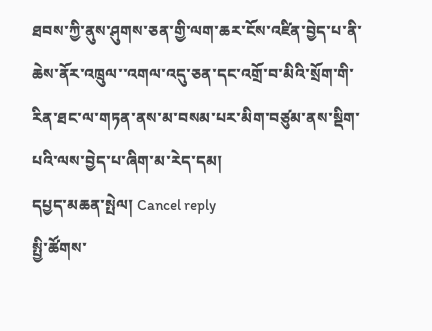ཐབས་ཀྱི་ནུས་ཤུགས་ཅན་གྱི་ལག་ཆར་ངོས་འཛིན་བྱེད་པ་ནི་ཆེས་ནོར་འཁྲུལ་་འགལ་འདུ་ཅན་དང་འགྲོ་བ་མིའི་སྲོག་གི་རིན་ཐང་ལ་གཏན་ནས་མ་བསམ་པར་མིག་བཙུམ་ནས་སྡིག་པའི་ལས་བྱེད་པ་ཞིག་མ་རེད་དམ།
དཔྱད་མཆན་སྤེལ། Cancel reply
སྤྱི་ཚོགས་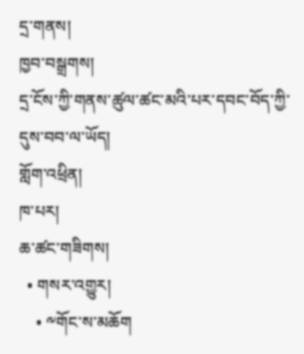དྲ་གནས།
ཁྱབ་བསྒྲགས།
དྲ་ངོས་ཀྱི་གནས་ཚུལ་ཚང་མའི་པར་དབང་བོད་ཀྱི་དུས་བབ་ལ་ཡོད།
གློག་འཕྲིན།
ཁ་པར།
ཆ་ཚང་གཟིགས།
  • གསར་འགྱུར།
    • ༸གོང་ས་མཆོག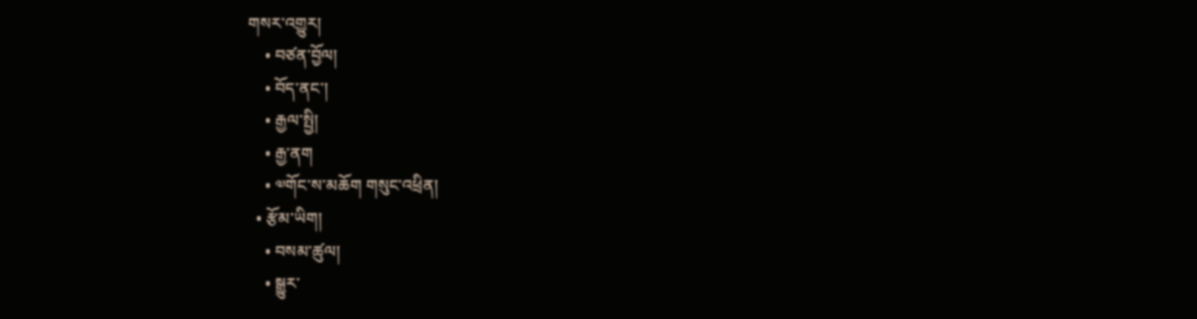གསར་འགྱུར།
    • བཙན་བྱོལ།
    • བོད་ནང་།
    • རྒྱལ་སྤྱི།
    • རྒྱ་ནག
    • ༧གོང་ས་མཆོག གསུང་འཕྲིན།
  • རྩོམ་ཡིག།
    • བསམ་ཚུལ།
    • སྒྱུར་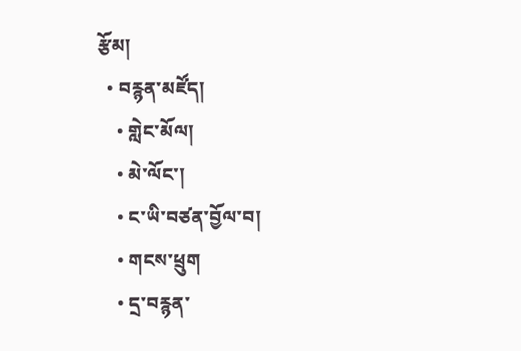རྩོམ།
  • བརྙན་མཛོད།
    • གླེང་མོལ།
    • མེ་ལོང་།
    • ང་ཡི་བཙན་བྱོལ་བ།
    • གངས་ཕྲུག
    • དྲ་བརྙན་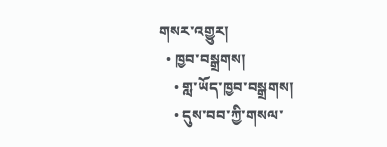གསར་འགྱུར།
  • ཁྱབ་བསྒྲགས།
    • གླ་ཡོད་ཁྱབ་བསྒྲགས།
    • དུས་བབ་ཀྱི་གསལ་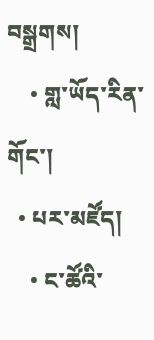བསྒྲགས།
    • གླ་ཡོད་རིན་གོང་།
  • པར་མཛོད།
    • ང་ཚོའི་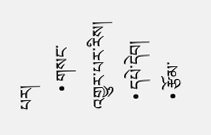པར།
    • གསང་འགྱུར་པར་རིས།
  • དཔེ་དེབ།
  • རྩོམ་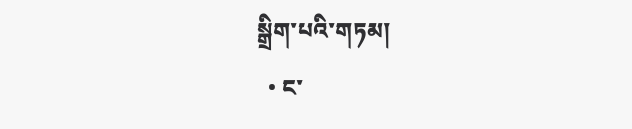སྒྲིག་པའི་གཏམ།
  • ང་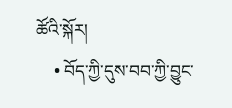ཚོའི་སྐོར།
    • བོད་ཀྱི་དུས་བབ་ཀྱི་བྱུང་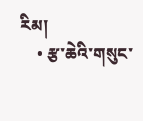རིམ།
    • རྩ་ཆེའི་གསུང་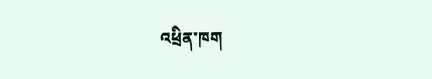འཕྲིན་ཁག